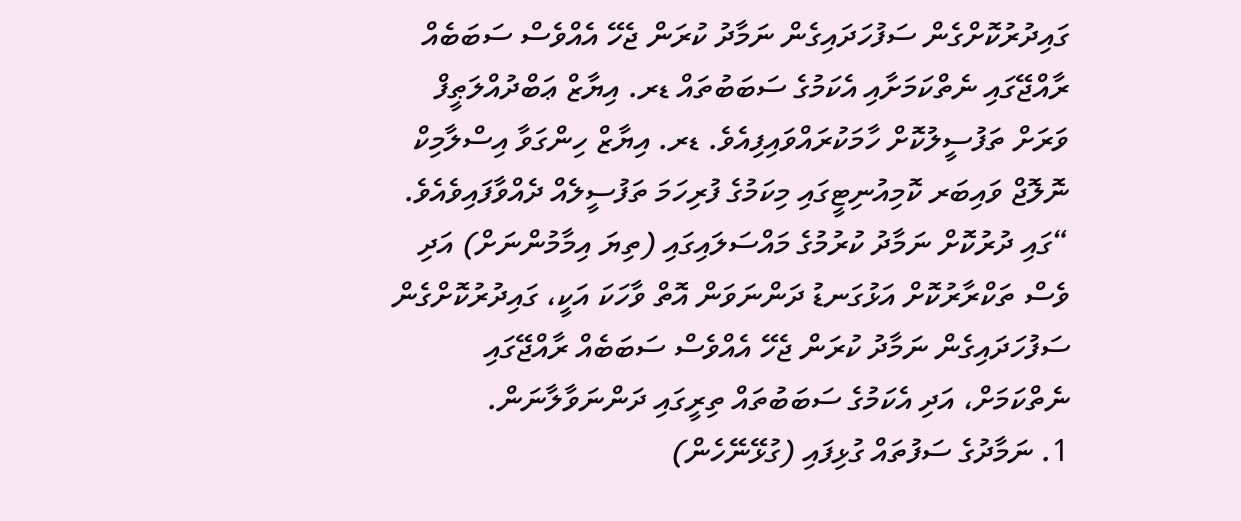ގައިދުރުކޮށްގެން ސަފުހަދައިގެން ނަމާދު ކުރަން ޖެހޭ އެއްވެސް ސަބަބެއް ރާއްޖޭގައި ނެތްކަމަށާއި އެކަމުގެ ސަބަބުތައް ޑރ. އިޔާޒް ޢަބްދުއްލަޠީފް ވަރަށް ތަފުސީލުކޮށް ހާމަކުރައްވައިފިއެވެ. ޑރ. އިޔާޒް ހިންގަވާ އިސްލާމިކް ނޮލޮޖް ވައިބަރ ކޮމިއުނިޓީގައި މިކަމުގެ ފުރިހަމަ ތަފުސީލެއް ދެއްވާފައިވެއެވެ.
“ގައި ދުރުކޮށް ނަމާދު ކުރުމުގެ މައްސަލައިގައި (ތިޔަ އިމާމުންނަށް) އަދި ވެސް ތަކްރާރުކޮށް އަޅުގަނޑު ދަންނަވަން އޮތް ވާހަކަ އަކީ، ގައިދުރުކޮށްގެން ސަފުހަދައިގެން ނަމާދު ކުރަން ޖެހޭ އެއްވެސް ސަބަބެއް ރާއްޖޭގައި ނެތްކަމަށް، އަދި އެކަމުގެ ސަބަބުތައް ތިރީގައި ދަންނަވާލާނަން.
1. ނަމާދުގެ ސަފުތައް ގުޅިފައި (ގުޅޭނޭހެން)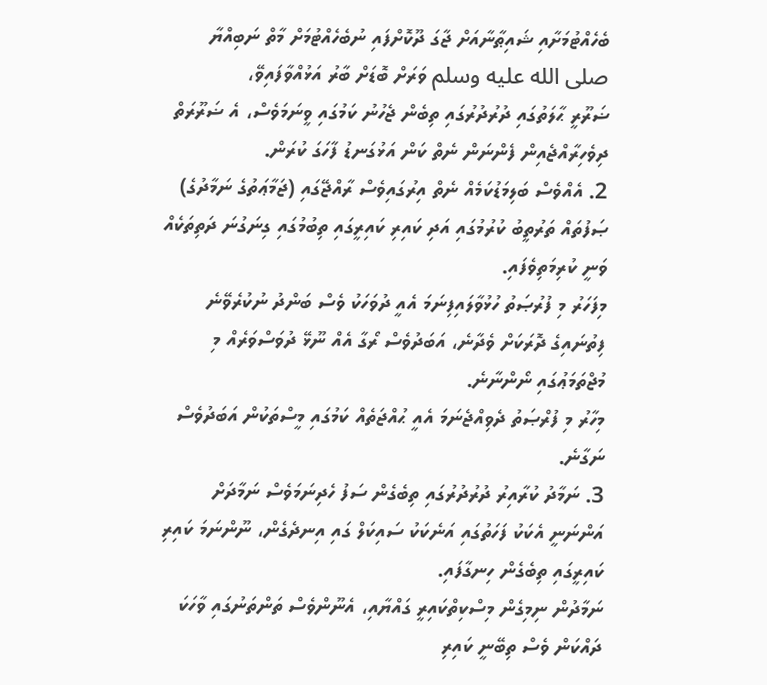ބެހެއްޓުމަށާއި ޝައިޠާނާއަށް ޖާގަ ދޫކޮށްފައި ނުބެހެއްޓުމަށް މާތް ނަބިއްޔާ صلى الله عليه وسلم ވަރަށް ބޮޑަށް ބާރު އަޅުއްވާފައިވޭ،
ޟަރޫރީ ޙާލަތުގައި ދުރުދުރުގައި ތިބެން ޖެހުނު ކަމުގައި ވީނަމަވެސް، އެ ޟަރޫރަތް ދިވެހިރާއްޖެއިން ފެންނަން ނެތް ކަން އަޅުގަނޑު ފާހަގަ ކުރަން.
2. އެއްވެސް ބަލިމަޑުކަމެއް ނެތް އިރުގައިވެސް ރާއްޖޭގައި (ޖަމާޢަތުގެ ނަމާދުގެ) ޞަފުތައް ތަރުތީބު ކުރުމުގައި އަދި ކައިރި ކައިރީގައި ތިބުމުގައި ގިނަގުނަ ދަތިތަކެއް ވަނީ ކުރިމަތިވެފައި.
މިފަހަރު މި ފުރުޞަތު ހުޅުވާލައިފިނަމަ އެއީ ދުވަހަކު ވެސް ބަންދު ނުކުރެވޭނެ ފިތުނައިގެ ދޮރަކަށް ވެދާނެ، އަބަދުވެސް ރޯގާ އެއް ނޫޅޭ ދުވަސްވަރެއް މި މުޖްތަމަޢުގައި ނޯންނާނެ.
މިހާރު މި ފުރްޞަތު ދެވިއްޖެނަމަ އެއީ ޙުއްޖަތެއް ކަމުގައި މީސްތަކުން އަބަދުވެސް ނަގާނެ.
3. ނަމާދު ކުރާއިރު ދުރުދުރުގައި ތިބެގެން ސަފު ހެދިނަމަވެސް ނަމާދަށް އަންނަނީ އެކަކު ފަހަތުގައި އަނެކަކު ސައިކަލް ގައި އިނދެގެން، ނޫންނަމަ ކައިރި ކައިރީގައި ތިބެގެން ހިނގާފައި.
ނަމާދުން ނިމިގެން މިސްކިތްކައިރީ ގައްޔާއި، އެނޫންވެސް ތަންތަނުގައި ވާހަކަ ދައްކަން ވެސް ތިބޭނީ ކައިރި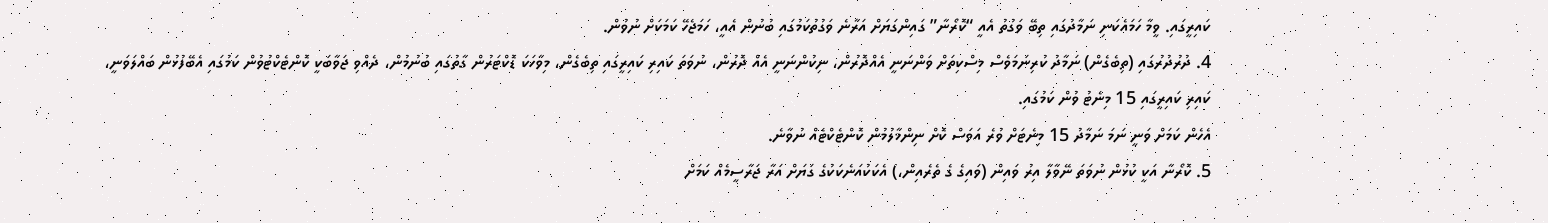ކައިރީގައި. ވީމާ ހަމައެކަނި ނަމާދުގައި ތިބޭ ވަގުތު އެއީ “ކޮރޯނާ” ގައިންގަޔަށް އަރާނެ ވަގުތުކަމުގައި ބުނުން އެއީ، ހަމަޖެހޭ ކަމަކަށް ނުވުން.
4. ދުރުދުރުގައި (ތިބެގެން) ނަމާދު ކުރިނަމަވެސް މިސްކިތަށް ވަންނަނީ އެއްދޮރުން، ނިކުންނަނީ އެއް ދޮރުން، ނުވަތަ ކައިރި ކައިރީގައި ތިބެގެން، މިވާހަކަ ޑޮކްޓަރުން ގާތުގައި ބުނުމުން، ދެއްވި ޖަވާބަކީ ކޮންޓެކްޓުވުން ކަމުގައި އެބޭފުޅުން ބައްލަވަނީ، ކައިރި ކައިރީގައި 15 މިނެޓު ވުން ކަމުގައި.
އެހެން ކަމަށް ވަނީ ނަމަ ނަމާދު 15 މިނެޓަށް ވުރެ އަވަސް ކޮށް ނިންމާލުމުން ކޮންޓެކްޓެއް ނުވާނެ.
5. ކޮރޯނާ އަކީ ކުޅުން ނުވަތަ ނޭވާލާ އިރު ވައިން (ވައިގެ ގެ ތެރެއިން،) އެކަކުއަނެކަކުގެ ގަޔަށް އަރާ ޖަރާސީމެއް ކަމަށް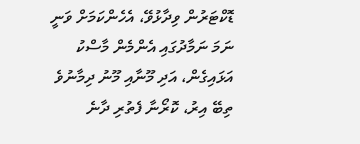ޑޮކްޓަރުން ވިދާޅުވޭ، އެހެންކަމަށް ވަނީ ނަމަ ނަމާދުގައި އެންމެން މާސްކު އަޅައިގެން، އަދި މޫނާއި މޫނު ދިމާނުވެ ތިބޭ އިރު، ކޮރޯނާ ފެތުރި ދާނެ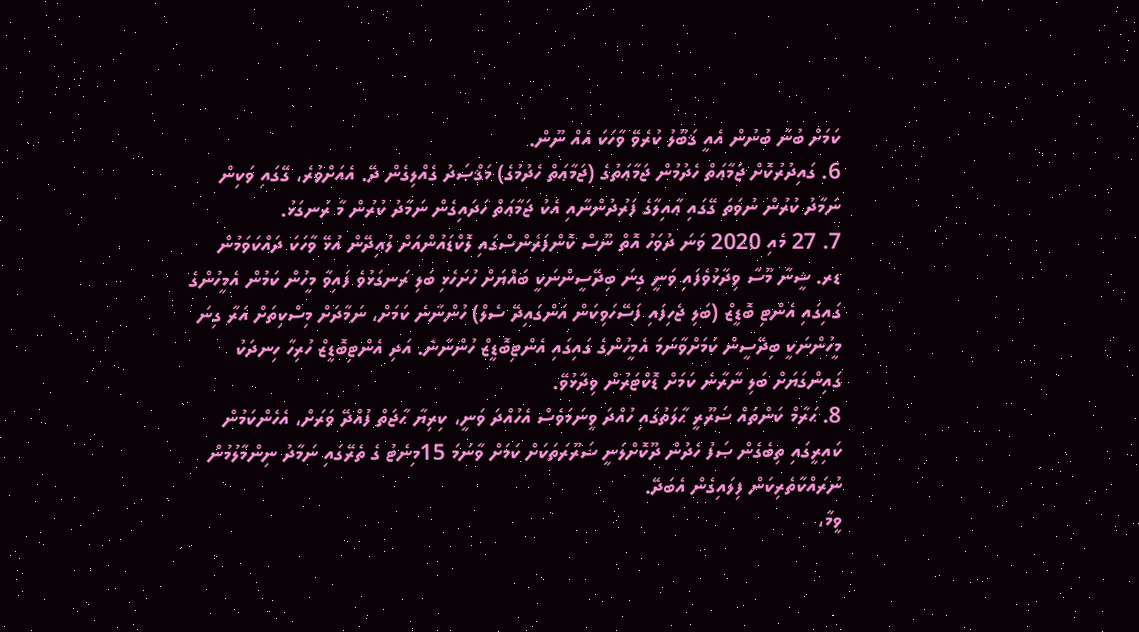ކަމަށް ބުނާ ބުނުން އެއީ ޤަބޫލު ކުރެވޭ ވާހަކަ އެއް ނޫން.
6. ގައިދުރުކޮށް ޖަމާޢަތް ހެދުމުން ޖަމާޢަތުގެ (ޖަމާޢަތް ހެދުމުގެ) މަޤްޞަދު ގެއްލިގެން ދޭ. އެއަށްވުރެ، ގޭގައި ވަކިން ނަމާދު ކުރުން ނުވަތަ ގޭގައި ޢާއިލާގެ ފަރުދުންނާއި އެކު ޖަމާޢަތް ހަދައިގެން ނަމާދު ކުރުން މާ ރަނގަޅު.
7. 27 މެއި 2020 ވަނަ ދުވަހު އޮތް ނޫސް ކޮންފަރެންސްގައި ލޮކްޑައުންއަށް ލުއިދޭން އުޅޭ ވާހަކަ ދައްކަވަމުން ޑރ. ޝީނާ މޫސާ ވިދާޅުވެފައި ވަނީ ގިނަ ބިދޭސީންނަކީ ބައްޔަށް ހުށަހެޅި ބަލި ރަނގަޅުވެ ފައިވާ މީހުން ކަމުން އެމީހުންގެ ގައިގައި އެންޓި ބޮޑީޒް (ބަލި ޖެހިފައި ފަސޭހަވިކަން އަންގައިދޭ ސެލް) ހުންނާނެ ކަމަށް، ނަމާދަށް މިސްކިތަށް އަރާ ގިނަ މީހުންނަކީ ބިދޭސީން ކަމަށްވާނަމަ އެމީހުންގެ ގައިގައި އެންޓިބޮޑީޒް ހުންނާނެ. އަދި އެންޓިބޮޑީޒް ހުރިހާ ހިނދަކު ގައިންގަޔަށް ބަލި ނާރާނެ ކަމަށް ޑޮކްޓަރުން ވިދާޅުވޭ.
8. ޙަރާމް ކަންތައް ޟަރޫރީ ޙާލަތުގައި ހުއްދަ ވީނަމަވެސް އެހުއްދަ ވަނީ، ކިރިޔާ ޙާޖަތް ފުއްދޭ ވަރަށް، އެހެންކަމުން ކައިރީގައި ތިބެގެން ޞަފު ހެދުން ދޫކޮށްލަނީ ޟަރޫރަތަކަށް ކަމަށް ވާނަމަ 15މިނެޓު ގެ ތެރޭގައި ނަމާދު ނިންމާލުމުން ނުރައްކާތެރިކަން ފިލައިގެން އެބަދޭ.
ވީމާ،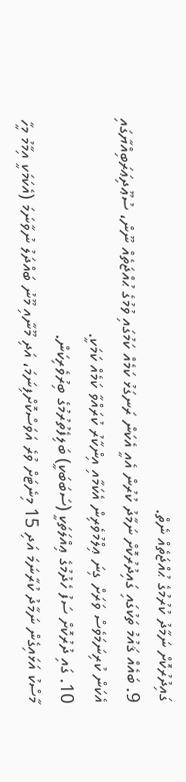ގައިދުރުކޮށް ނަމާދު ކުރުމުގެ ޙުއްޖަތެއް ނެތް.
9. ބައެއް ޤައުމު ތަކުގައި ގައިދުރުކޮށް ނަމާދު ކުރުން އެއީ އެކަން ރަނގަޅު ކަމެއް ކަމުގައި ވުމުގެ ޙުއްޖަތެއް ނޫން، ސުޢޫދިޢަރަބިއްޔާގައި އެކަން ކުރިނަމަވެސް ވަރަށް ގިނަ ޢިލްމުވެރިން އެކަމާއި އިންކާރު ކުރައްވާ ކަމެއް ކަމަކީ.
10. ގައި ދުރުކޮށް ސަފު ހެދުމުގެ ޢިއްލަތަކީ (ސަބަބަކީ) ބަލިފެތުރުމުގެ ބިރުވެރިކަން.
މާސްކު އަޅައިގެން ނަމާދު ކުރާނަމަ އަދި 15 މިނެޓަށް ވުރެ އަވަސްކޮށްފިނަމަ، އަދި މޫނާއި މޫނު ބައްދަލު ނުވާނަމަ (އެކަމަކީ އިމާމު މީހާ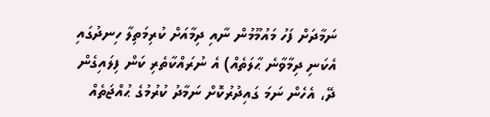ނަމާދަށް ފަހު މައުމޫމުން ނާއި ދިމާއަށް ކުރިމަތިލާ ހިނދުގައި އެކަނި ދިމާވާނެ ޙާލަތެއް) އެ ނުރައްކާތެރި ކަން ފިލައިގެން ދޭ، އެހެން ނަމަ ގައިދުރުކޮށް ނަމާދު ކުރުމުގެ ޙުއްޖަތެއް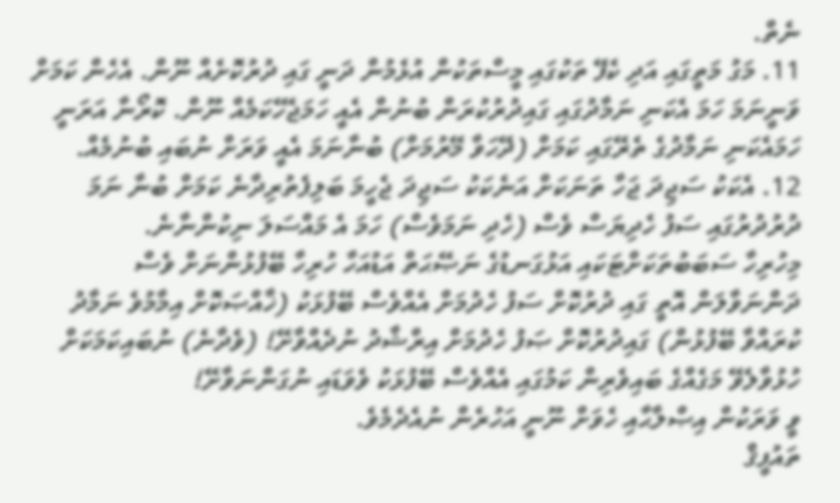ނެތް.
11. މަގު މަތީގައި އަދި ކެފޭ ތަކުގައި މީސްތަކުން އުޅެމުން ދަނީ ގައި ދުރުކޮށެއް ނޫން. އެހެން ކަމަށް ވަނީނަމަ ހަމަ އެކަނި ނަމާދުގައި ގައިދުރުކުރަން ބުނުން އެއީ ހަމަޖެހޭކަމެއް ނޫން. ކޮރޯނާ އަރަނީ ހަމައެކަނި ނަމާދުގެ ތެރޭގައި ކަމަށް (ދޭހަވާ މޭރުމަށް) ބުނާނަމަ އެއީ ވަރަށް ނުބައި ބުނުމެއް.
12. އެކަކު ސަޖިދަ ޖަހާ ތަނަކަށް އަނެކަކު ސަޖިދަ ޖެހީމަ ބަލިފެތުރިދާނެ ކަމަށް ބުނާ ނަމަ ދުރުދުރުގައި ސަފު ހެދިޔަސް ވެސް (ހެދި ނަމަވެސް) ހަމަ އެ މައްސަލަ ނިކުންނާނެ.
މިހުރިހާ ސަބަބުތަކަށްޓަކައި އަޅުގަނޑުގެ ނަޞޭޙަތް އަޑުއަހާ ހުރިހާ ބޭފުޅުންނަށް ވެސް ދަންނަވާލަން އޮތީ ގައި ދުރުކޮށް ސަފު ހެދުމަށް އެއްވެސް ބޭފުޅަކު (ޚާއްޞަކޮށް އިމާމުވެ ނަމާދު ކުރައްވާ ބޭފުޅުން) ގައިދުރުކޮށް ޞަފު ހެދުމަށް އިރްޝާދު ނުދެއްވާށޭ! (ވެދާނެ) ނުބައިކަމަކަށް ހުޅުވާލެވޭ މަގެއްގެ ބައިވެރިން ކަމުގައި އެއްވެސް ބޭފުޅަކު ވެވަޑައި ނުގަންނަވާށޭ!
ވީ ވަރަކުން އިޞްލާޙާއި ހެވަށް ނޫނީ އަހުރެން ނުއެދެމެވެ.
ތައުފީޤް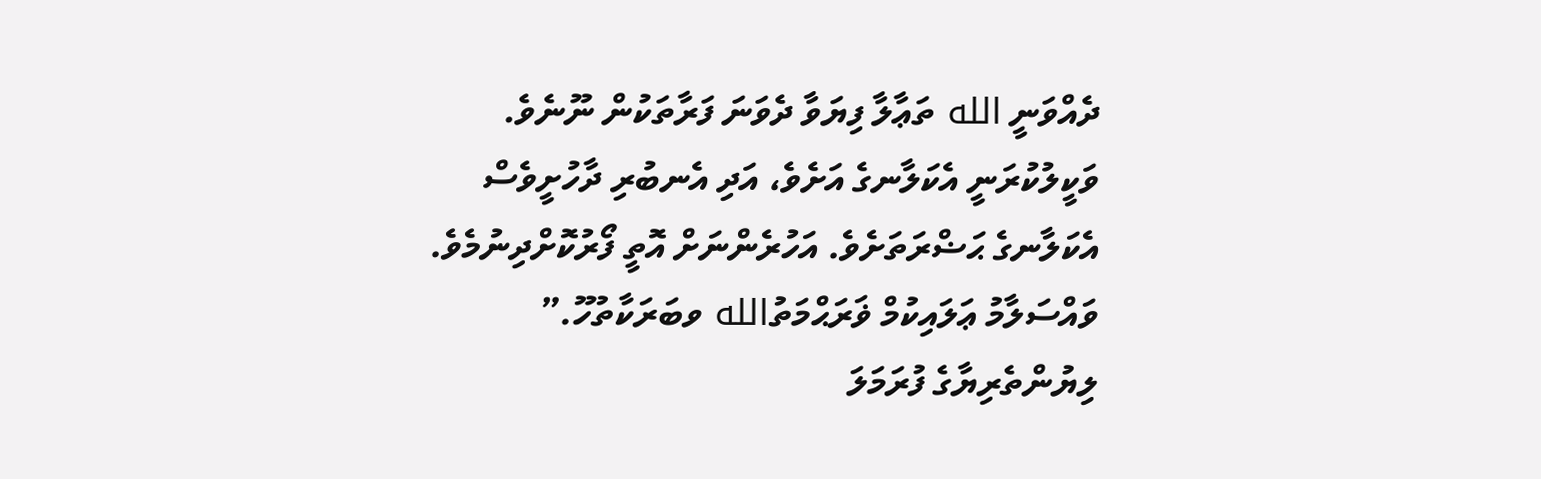ދެއްވަނީ الله ތަޢާލާ ފިޔަވާ ދެވަނަ ފަރާތަކުން ނޫނެވެ. ވަކީލުކުރަނީ އެކަލާނގެ އަށެވެ، އަދި އެނބުރި ދާހުށީވެސް އެކަލާނގެ ޙަޟްރަތަށެވެ. އަހުރެންނަށް އޮތީ ފޯރުކޮށްދިނުމެވެ.
ވައްސަލާމު ޢަލައިކުމް ޥަރަޙްމަތުالله ވބަރަކާތުހޫ.”
ލިޔުންތެރިޔާގެ ފުރަމަލަ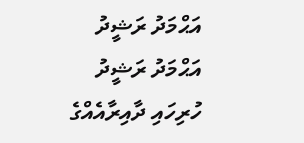އަޙްމަދު ރަޝީދު
އަޙްމަދު ރަޝީދު
ހުރިހައި ދާއިރާއެއްގެ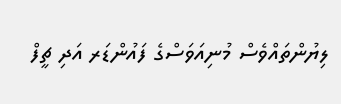ލިޔުންތައްވެސް މުނިއަވަސްގެ ފައުންޑަރ އަދި ޗީފް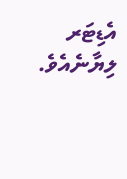އެޑިޓަރ ލިޔާނެއެވެ.